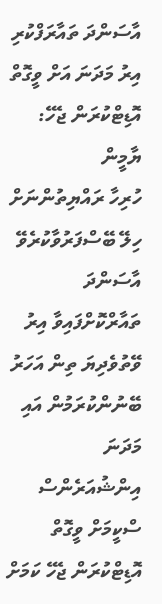އާސަންދަ ތައާރަފްކުރި އިރު މަދަނަ އަށް ވީގޮތް އޮޑިޓްކުރަން ޖެހޭ: ޔާމީން
ހުރިހާ ރައްޔިތުންނަށް ހިލޭ ބޭސްފަރުވާކުރެވޭ އާސަންދަ ތައާރްކޮށްފައިވާ އިރު ވޭތުވެދިޔަ ތިން އަހަރު ބޭނުންކުރަމުން އައި މަދަނަ އިންޝުއަރެންސް ސްކީމަށް ވީގޮތް އޮޑިޓްކުރަން ޖެހޭ ކަމަށް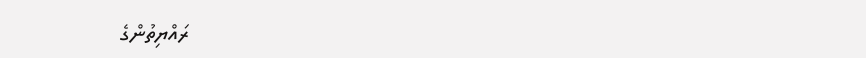ރައްޔިތުންގެ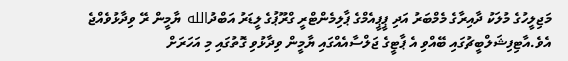މަޖިލީހުގެ މުލަކު ދާއިރާގެ މެމްބަރު އަދި ޕީޕީއެމްގެ ޕާލިމެންޓްރީ ގްރޫޕުގެ ލީޑަރު އަބްދުالله ޔާމީން ރޭ ވިދާޅުވެއްޖެ އެވެ.އާޓިފިޝަލްބީޗުގައި ބޭއްވި އެ ޕާޓީގެ ޖަލްސާއެއްގައި ޔާމީން ވިދާޅުވި ގޮތުގައި މި އަހަރަށް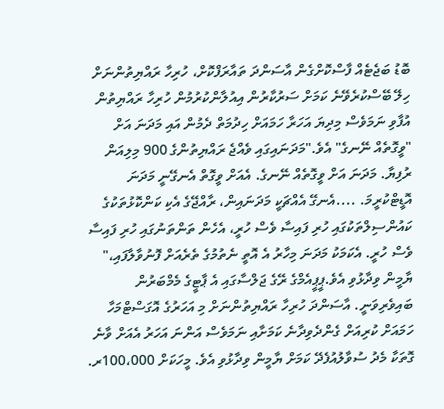ބޮޑު ބަޖެޓެއް ފާސްކޮށްގެން އާސަންދަ ތައާރަފްކޮށް، ހުރިހާ ރައްޔިތުންނަށް ހިލޭ ބޭސްކުރެވޭނެ ކަމަށް ސަރުކާރުން އިއުލާންކުރުމުން ހުރިހާ ރައްޔިތުން އުފާވި ނަމަވެސް މިދިޔަ އަހަރާ ހަމައަށް ހިދުމަތް ދެމުން އައި މަދަނަ އަށް "ވީގޮތެއް ނޭނގެ" އެވެ."މަދަނައިގައި ވެއްޖެ ރައްޔިތުންގެ 900 މިލިއަން ރުފިޔާ. މަދަނަ އަށް ވީގޮތެއް ނޭނގެ. އެއަށް ވީގޮތް އެނގޭނީ މަދަނަ އޮޑީޓްކުރީމަ. ....އެނގޭ އެއްޗަކީ މަދަނައިން، ރާއްޖޭގެ އެކި ކަންކޮޅުތަކުގެ ކައުންސިލްތަކުގައި ހުރި ފައިސާ ވެސް ހުރީ، އެހެން ތަންތަނުގައި ހުރި ފައިސާ ވެސް ހުރީ. އެކަމަކު މަދަނަ މިހާރު އެ އޮތީ ނެތުމުގެ ތެރެއަށް ފޮނުވާލާފައި،" ޔާމީން ވިދާޅުވި އެވެ.ޕީޕީއެމްގެ ރޭގެ ޖަލްސާގައި އެ ޕާޓީގެ މެމްބަރުން ބައިވެރިވަނީ. އާސަންދަ ހުރިހާ ރައްޔިތުންނަށް މި އަހަރުގެ އޮގަސްޓްމަހާ ހަމައަށް ކުރިއަށް ގެންދެވިދާނެ ކަމަށާއި ނަމަވެސް އަންނަ އަހަރު އެއަށް ވާނެ ގޮތަކާ މެދު ސުވާލުއުފެދޭ ކަމަށް ޔާމީން ވިދާޅުވި އެވެ. މީހަކަށް 100،000ރ.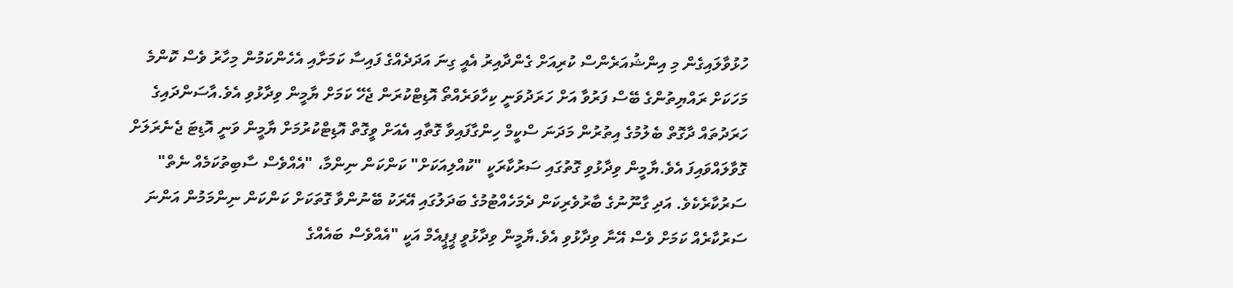ހުޅުވާލައިގެން މި އިންޝުއަރެންސް ކުރިއަށް ގެންދާއިރު އެއީ ގިނަ އަދަދެއްގެ ފައިސާ ކަމަށާއި އެހެންކަމުން މިހާރު ވެސް ކޮންމެ މަހަކަށް ރައްޔިތުންގެ ބޭސް ފަރުވާ އަށް ހަރަދުވަނީ ކިހާވަރެއްތޯ އޮޑިޓްކުރަން ޖެހޭ ކަމަށް ޔާމީން ވިދާޅުވި އެވެ.އާސަންދައިގެ ހަރަދުތައް ދާގޮތް ބެލުމުގެ އިތުރުން މަދަނަ ސްކީމް ހިންގާފައިވާ ގޮތާއި އެއަށް ވީގޮތް އޮޑިޓްކުރުމަށް ޔާމީން ވަނީ އޮޑިޓަ ޖެނެރަލަށް ގޮވާލައްވައިފަ އެވެ.ޔާމީން ވިދާޅުވި ގޮތުގައި ސަރުކާރަކީ "ކުއްލިއަކަށް" ކަންކަން ނިންމާ، "އެއްވެސް ސާބިތުކަމެއް ނެތް" ސަރުކާރެކެވެ. އަދި ގާނޫނުގެ ބާރުވެރިކަން ދެމަހެއްޓުމުގެ ބަދަލުގައި އޭރަކު ބޭނުންވާ ގޮތަކަށް ކަންކަން ނިންމަމުން އަންނަ ސަރުކާރެއް ކަމަށް ވެސް އޭނާ ވިދާޅުވި އެވެ.ޔާމީން ވިދާޅުވީ ޕީޕީއެމް އަކީ "އެއްވެސް ބައެއްގެ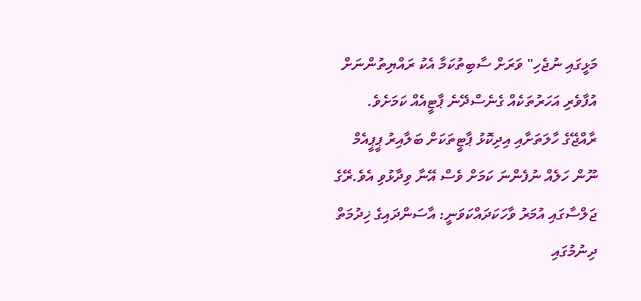މަޅީގައި ނުޖެހި" ވަރަށް ސާބިތުކަމާ އެކު ރައްޔިތުންނަށް އުފާވެރި އަހަރުތަކެއް ގެނެސްދޭނެ ޕާޓީއެއް ކަމަށެވެ. ރާއްޖޭގެ ހާލަތަށާއި އިދިކޮޅު ޕާޓީތަކަށް ބަލާއިރު ޕީޕީއެމް ނޫން ހަލެއް ނުފެންނަ ކަމަށް ވެސް އޭނާ ވިދާޅުވި އެވެ.ރޭގެ ޖަލްސާގައި އުމަރު ވާހަކަދައްކަވަނީ: އާސަންދައިގެ ޚިދުމަތް ދިނުމުގައި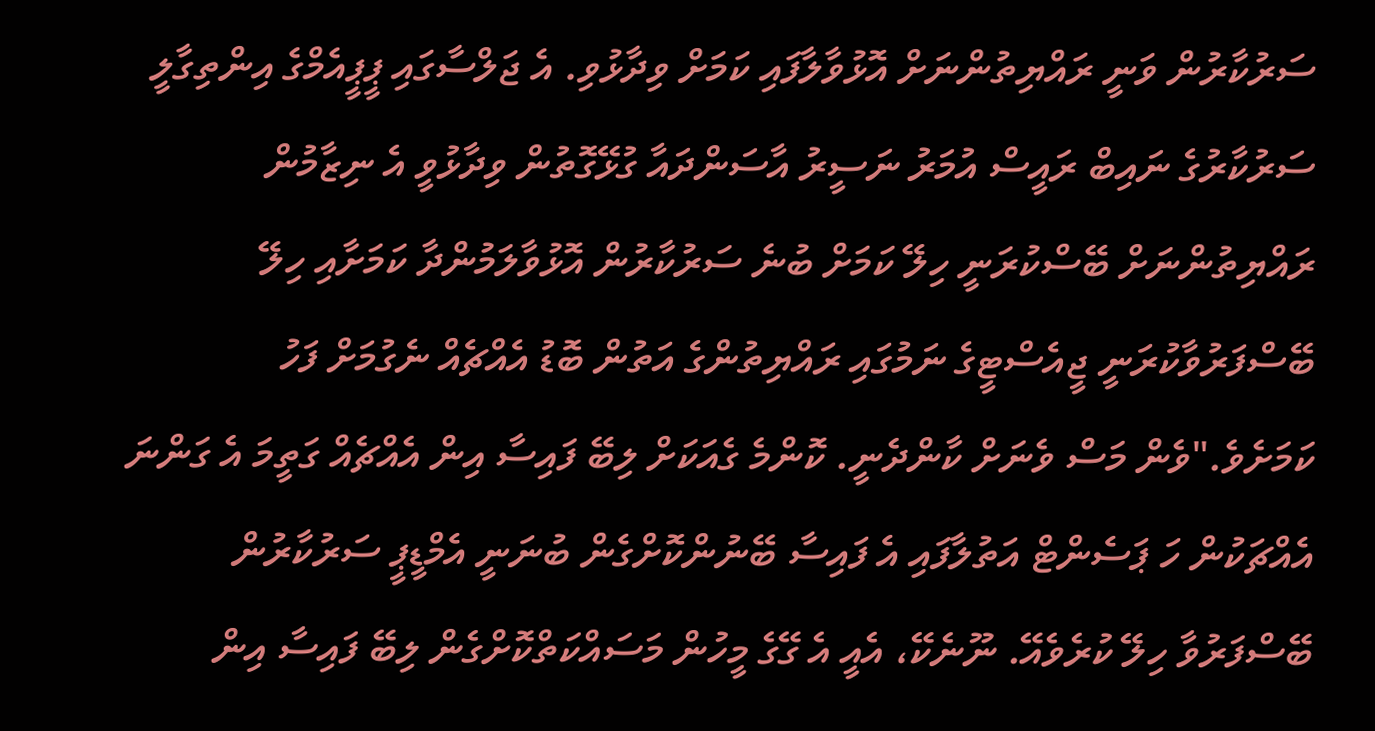ސަރުކާރުން ވަނީ ރައްޔިތުންނަށް އޮޅުވާލާފައި ކަމަށް ވިދާޅުވި. އެ ޖަލްސާގައި ޕީޕީއެމްގެ އިންތިގާލީ ސަރުކާރުގެ ނައިބް ރައީސް އުމަރު ނަސީރު އާސަންދައާ ގުޅޭގޮތުން ވިދާޅުވީ އެ ނިޒާމުން ރައްޔިތުންނަށް ބޭސްކުރަނީ ހިލޭ ކަމަށް ބުނެ ސަރުކާރުން އޮޅުވާލަމުންދާ ކަމަށާއި ހިލޭ ބޭސްފަރުވާކުރަނީ ޖީއެސްޓީގެ ނަމުގައި ރައްޔިތުންގެ އަތުން ބޮޑު އެއްޗެއް ނެގުމަށް ފަހު ކަމަށެވެ."ވެން މަސް ވެނަށް ކާންދެނީ. ކޮންމެ ގެއަކަށް ލިބޭ ފައިސާ އިން އެއްޗެއް ގަތީމަ އެ ގަންނަ އެއްޗަކުން ހަ ޕަސެންޓް އަތުލާފައި އެ ފައިސާ ބޭނުންކޮށްގެން ބުނަނީ އެމްޑީޕީ ސަރުކާރުން ބޭސްފަރުވާ ހިލޭ ކުރެވެއޭ. ނޫނެކޭ، އެއީ އެ ގޭގެ މީހުން މަސައްކަތްކޮށްގެން ލިބޭ ފައިސާ އިން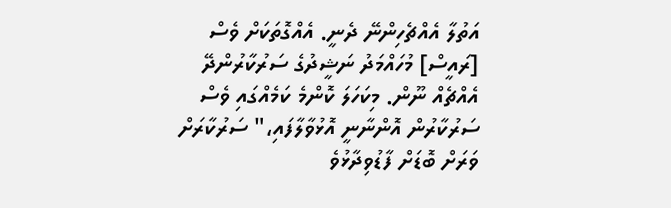އަތުލާ އެއްޗެހިންނޭ ދެނީ. އެއްގޮތަކަށް ވެސް [ރައީސް] މުހައްމަދު ނަޝީދުގެ ސަރުކާރުންދޭ އެއްޗެއް ނޫން. މިކަހަލަ ކޮންމެ ކަމެއްގައި ވެސް ސަރުކާރުން އޮންނާނީ އޮޅުވާލާފައި،" ސަރުކާރަށް ވަރަށް ބޮޑަށް ފާޑުވިދާޅުވެ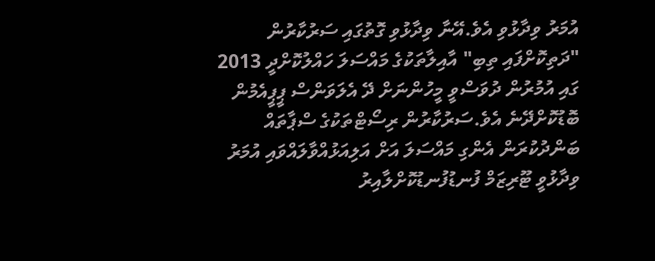އުމަރު ވިދާޅުވި އެވެ.އޭނާ ވިދާޅުވި ގޮތުގައި ސަރުކާރުން "ދަތިކޮށްފައި ތިބި" އާއިލާތަކުގެ މައްސަލަ ހައްލުކޮށްދީ 2013 ގައި އުމުރުން ދުވަސްވީ މީހުންނަށް ދޭ އެލަވަންސް ޕީޕީއެމުން ބޮޑުކޮށްދޭނެ އެވެ.ސަރުކާރުން ރިސޯޓްތަކުގެ ސްޕާތައް ބަންދުކުރަން އެންގި މައްސަލަ އަށް އަލިއަޅުއްވާލައްވައި އުމަރު ވިދާޅުވީ ޓޫރިޒަމް ފުނޑުފުނޑުކޮށްލާއިރު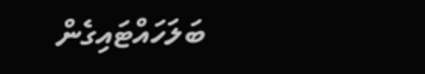ބަލަހައްޓައިގެން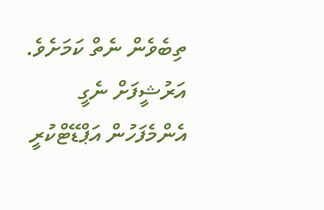ތިބެވެން ނެތް ކަމަށެވެ.
އަރުޝީފަށް ނެގީ
އެންމެފަހުން އަޕްޑޭޓްކުރީ